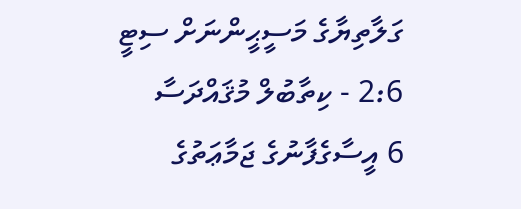ގަލާތިޔާގެ މަސީޙީންނަށް ސިޓީ 2:6 - ކިތާބުލް މުޤައްދަސާ
6 އީސާގެފާނުގެ ޖަމާޢަތުގެ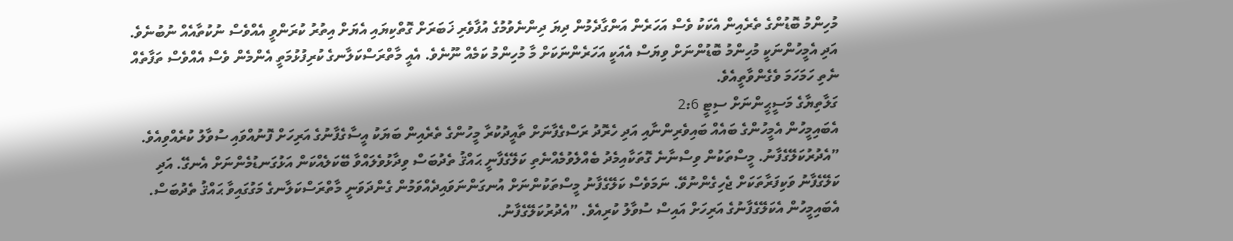މުހިންމު ބޮޑުންގެ ތެރެއިން އެކަކު ވެސް އަހަރެން އަންގާދެމުން ދިޔަ ދިންނެވުމުގެ އުފާވެރި ޚަބަރަށް ގޮތްކިޔައި އެޔަށް އިތުރު ކުރަންވީ އެއްވެސް ނުކުތާއެއް ނުބުނެވެ. އަދި އެމީހުންނަކީ މުހިންމު ބޮޑުންނަށް ވިޔަސް އެއަކީ އަހަރެންނަކަށް މާ މުހިންމު ކަމެއް ނޫނެވެ. އެއީ މާތްރަސްކަލާނގެ ކުރިފުޅުމަތީ އެންމެން ވެސް އެއްވެސް ތަފާތެއް ނެތި ހަމަހަމަ ވެގެންވާތީއެވެ.
ގަލާތިޔާގެ މަސީޙީންނަށް ސިޓީ 2:6
އެބައިމީހުން އެމީހުންގެ ބައެއް ބައިވެރިންނާއި އަދި ހެރޮދު ރަސްގެފާނަށް ތާއީދުކުރާ މީހުންގެ ތެރެއިން ބަޔަކު އީސާގެފާނުގެ އަރިހަށް ފޮނުއްވައި ސުވާލު ކުރެއްވިއެވެ. ”އެދުރުކަލޭގެފާނު. މީސްތަކުން ވިސްނާނެ ގޮތަކާއިމެދު ބެއްލެވުމެއްނެތި ކަލޭގެފާނީ ޙައްޤު ތެދުބަސް ވިދާޅުވެލައްވާ ބޭކަލެއްކަން އަޅުގަނޑުމެންނަށް އެނގޭ. އަދި ކަލޭގެފާނު ވަކިފަރާތަކަށް ޖެހިގެންނުވޭ. ނަމަވެސް ކަލޭގެފާނު މީސްތަކުންނަށް އުނގަންނަވައިދެއްވަމުން ގެންދަވަނީ މާތްރަސްކަލާނގެ މަގުގައިވާ ޙައްޤު ތެދުބަސް.
އެބައިމީހުން އެކަލޭގެފާނުގެ އަރިހަށް އައިސް ސުވާލު ކުރިއެވެ. ”އެދުރުކަލޭގެފާނު.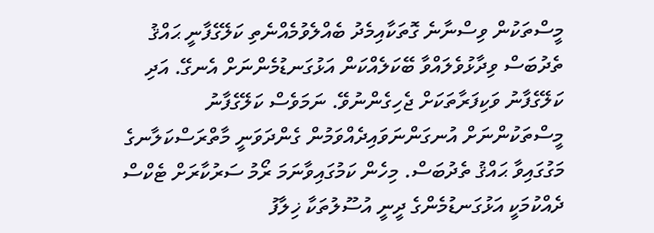މީސްތަކުން ވިސްނާނެ ގޮތަކާއިމެދު ބެއްލެވުމެއްނެތި ކަލޭގެފާނީ ޙައްޤު ތެދުބަސް ވިދާޅުވެލައްވާ ބޭކަލެއްކަން އަޅުގަނޑުމެންނަށް އެނގޭ. އަދި ކަލޭގެފާނު ވަކިފަރާތަކަށް ޖެހިގެންނުވޭ. ނަމަވެސް ކަލޭގެފާނު މީސްތަކުންނަށް އުނގަންނަވައިދެއްވަމުން ގެންދަވަނީ މާތްރަސްކަލާނގެ މަގުގައިވާ ޙައްޤު ތެދުބަސް. މިހެން ކަމުގައިވާނަމަ ރޯމު ސަރުކާރަށް ޓެކްސް ދެއްކުމަކީ އަޅުގަނޑުމެންގެ ދީނީ އުސޫލުތަކާ ޚިލާފު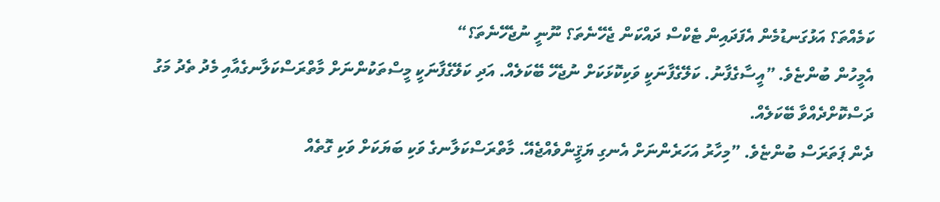ކަމެއްތަ؟ އަޅުގަނޑުމެން އެފަދައިން ޓެކްސް ދައްކަން ޖެހޭނެތަ؟ ނޫނީ ނުޖެހޭނެތަ؟“
އެމީހުން ބުންޏެވެ. ”އީސާގެފާނު. ކަލޭގެފާނަކީ ވަކިކޮޅަކަށް ނުޖެހޭ ބޭކަލެއް. އަދި ކަލޭގެފާނަކީ މީސްތަކުންނަށް މާތްރަސްކަލާނގެއާއި މެދު ތެދު މަގު ދަސްކޮށްދެއްވާ ބޭކަލެއް.
ދެން ޕަތަރަސް ބުންޏެވެ. ”މިހާރު އަހަރެންނަށް އެނގި ޔަޤީންވެއްޖެއޭ. މާތްރަސްކަލާނގެ ވަކި ބަޔަކަށް ވަކި ގޮތެއް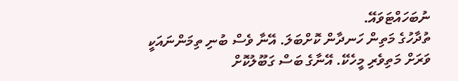ނުބަހައްޓަވައޭ.
ތުދާހުގެ މަތިން ހަނދާން ކޮށްބަލަ. އޭނާ ވެސް ބުނި ތިމަންނައަކީ ވަރަށް މަތިވެރި މީހެކޭ. އޭނާގެ ބަސް ގަބޫލުކޮށް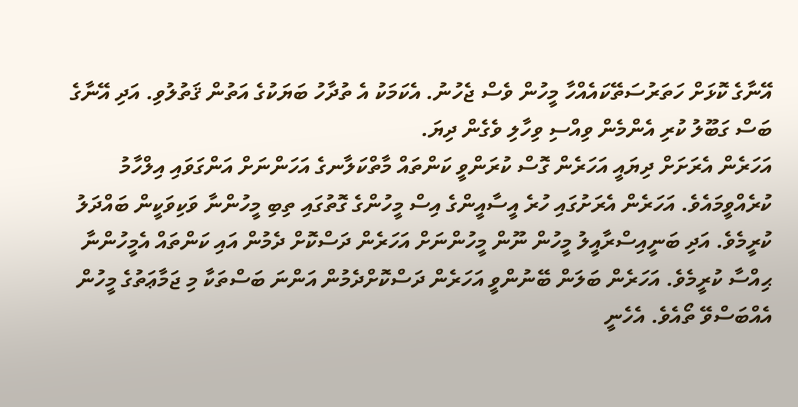އޭނާގެ ކޮޅަށް ހަތަރުސަތޭކައެއްހާ މީހުން ވެސް ޖެހުނު. އެކަމަކު އެ ތުދާހު ބަޔަކުގެ އަތުން ޤަތުލުވި. އަދި އޭނާގެ ބަސް ގަބޫލު ކުރި އެންމެން ވިއްސި ވިހާލި ވެގެން ދިޔަ.
އަހަރެން އެރަށަށް ދިޔައީ އަހަރެން ގޮސް ކުރަންވީ ކަންތައް މާތްކަލާނގެ އަހަންނަށް އަންގަވައި އިލްހާމު ކުރެއްވީމައެވެ. އަހަރެން އެރަށުގައި ހުރެ އީސާއީންގެ އިސް މީހުންގެ ގޮތުގައި ތިބި މީހުންނާ ވަކިވަކީން ބައްދަލު ކުރީމެވެ. އަދި ބަނީއިސްރާއީލު މީހުން ނޫން މީހުންނަށް އަހަރެން ދަސްކޮށް ދެމުން އައި ކަންތައް އެމީހުންނާ ޙިއްސާ ކުރީމެވެ. އަހަރެން ބަލަން ބޭނުންވީ އަހަރެން ދަސްކޮށްދެމުން އަންނަ ބަސްތަކާ މި ޖަމާޢަތުގެ މީހުން އެއްބަސްވޭ ތޯއެވެ. އެހެނީ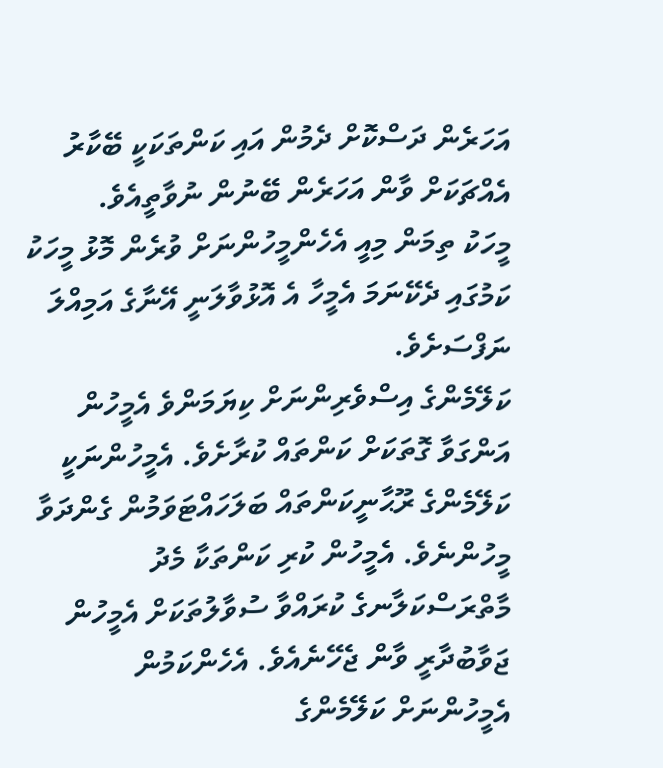އަހަރެން ދަސްކޮށް ދެމުން އައި ކަންތަކަކީ ބޭކާރު އެއްޗަކަށް ވާން އަހަރެން ބޭނުން ނުވާތީއެވެ.
މީހަކު ތިމަން މިއީ އެހެންމީހުންނަށް ވުރެން މޮޅު މީހަކު ކަމުގައި ދެކޭނަމަ އެމީހާ އެ އޮޅުވާލަނީ އޭނާގެ އަމިއްލަ ނަފްސަށެވެ.
ކަލޭމެންގެ އިސްވެރިންނަށް ކިޔަމަންވެ އެމީހުން އަންގަވާ ގޮތަކަށް ކަންތައް ކުރާށެވެ. އެމީހުންނަކީ ކަލޭމެންގެ ރޫޙާނީކަންތައް ބަލަހައްޓަވަމުން ގެންދަވާ މީހުންނެވެ. އެމީހުން ކުރި ކަންތަކާ މެދު މާތްރަސްކަލާނގެ ކުރައްވާ ސުވާލުތަކަށް އެމީހުން ޖަވާބުދާރީ ވާން ޖެހޭނެއެވެ. އެހެންކަމުން އެމީހުންނަށް ކަލޭމެންގެ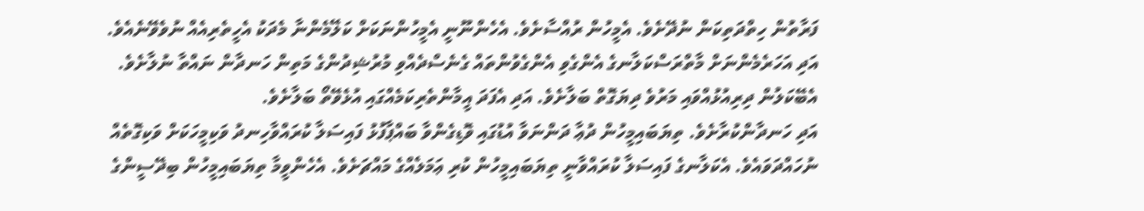ފަރާތުން ހިތްދަތިކަން ނުދޭށެވެ. އެމީހުން ރުއްސާށެވެ. އެހެންނޫނީ އެމީހުންނަކަށް ކަލޭމެންނާ މެދަކު އެހީތެރިއެއް ނުވެވޭނެއެވެ.
އަދި އަހަރެމެންނަށް މާތްރަސްކަލާނގެ އެންގެވި އެންގެވުންތައް ގެނެސްދެއްވި މުރުޝިދުންގެ މަތިން ހަނދާން ނައްތާ ނުލާށެވެ. އެބޭކަލުން ދިރިއުޅުއްވައި މަރުވެ ދިޔަގޮތް ބަލާށެވެ. އަދި އެފަދަ އީމާންތެރިކަމެއްގައި އުޅެވޭތޯ ބަލާށެވެ.
އަދި ހަނދާންކުރާށެވެ. ތިޔަބައިމީހުން ދުޢާ ދަންނަވާ އުޑުގައި ވޮޑިގެންވާ ބައްޕާފުޅު ފައިސަލާ ކުރައްވާހިނދު ވަކިމީހަކަށް ވަކިގޮތެއް ނުހައްދަވައެވެ. އެކަލާނގެ ފައިސަލާ ކުރައްވާނީ ތިޔަބައިމީހުން ކުރި ޢަމަލެއްގެ މައްޗަށެވެ. އެހެންވީމާ ތިޔަބައިމީހުން ބިދޭސީންގެ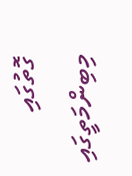ގޮތުގައި މިބިންމަތީގައި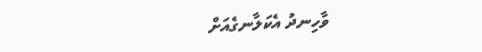ވާހިނދު އެކަލާނގެއަށް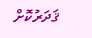ޤަދަރުކޮށް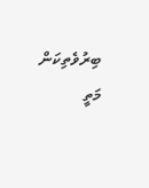ބިރުވެތިކަން މަތީ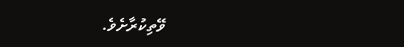ވޭތިކުރާށެވެ.